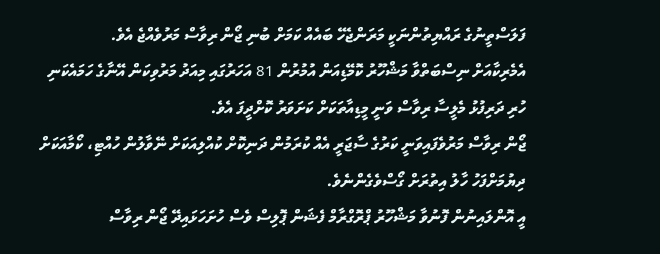ފަލަސްތީނުގެ ރައްޔިތުންނަކީ މަރަންޖެހޭ ބައެއް ކަމަށް ބުނި ޖޯން ރިވާސް މަރުވެއްޖެ އެވެ.
އެމެރިކާއަށް ނިސްބަތްވާ މަޝްހޫރު ކޮމޭޑިއަން އުމުރުން 81 އަހަރުގައި މިއަދު މަރުވިކަން އޭނާގެ ހަމައެކަނި ހުރި ދަރިފުޅު މެލީސާ ރިވާސް ވަނީ މީޑިއާތަކަށް ކަށަވަރު ކޮށްދީފަ އެވެ.
ޖޯން ރިވާސް މަރުވެފައިވަނީ ކަރުގެ ސާޖަރީ އެއް ކުރަމުން ދަނިކޮށް ކުއްލިއަކަށް ނޭވާލުން ހުއްޓި، ކޯމާއަކަށް ދިޔުމަށްފަހު ހާލު އިތުރަށް ގޯސްވެގެންނެވެ.
އީ އޮންލައިނުން ފޮނުވާ މަޝްހޫރު ޕްރޮގްރާމް ފެޝަން ޕޮލިސް ވެސް ހުށަހަޅައިދޭ ޖޯން ރިވާސް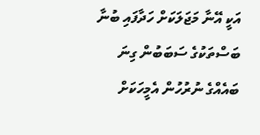އަކީ އޭނާ މަޖަލަކަށް ހަދާފައި ބުނާ ބަސްތަކުގެ ސަބަބުން ގިނަ ބައެއްގެ ނުރުހުން އެމީހަކަށް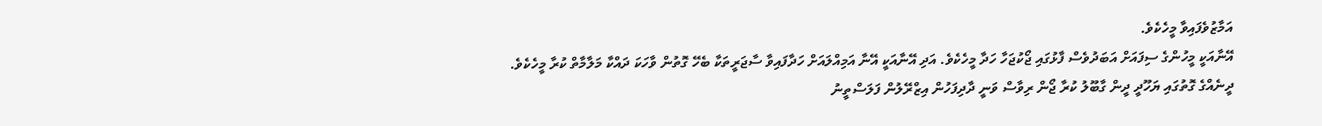އަމާޒުވެފައިވާ މީހެކެވެ.
އޭނާއަކީ މީހުންގެ ސިފައަށް އަބަދުވެސް ފާޅުގައި ޖޯކުޖަހާ ހަދާ މީހެކެވެ. އަދި އޭނާއަކީ އޭނާ އަމިއްލައަށް ހަދާފައިވާ ސާޖަރީތަކާ ބެހޭ ގޮތުން ވާހަކަ ދައްކާ މަލާމާތް ކުރާ މީހެކެވެ.
ދީނެއްގެ ގޮތުގައި ޔަހޫދީ ދީން ގާބޫލު ކުރާ ޖޯން ރިވާސް ވަނީ ދާދިފަހުން އިޒްރޭލުން ފަލަސްތީނު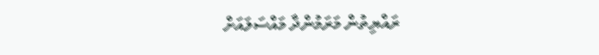ރައްޔިތުން މަރަމުންދާ މައްސަލައަށް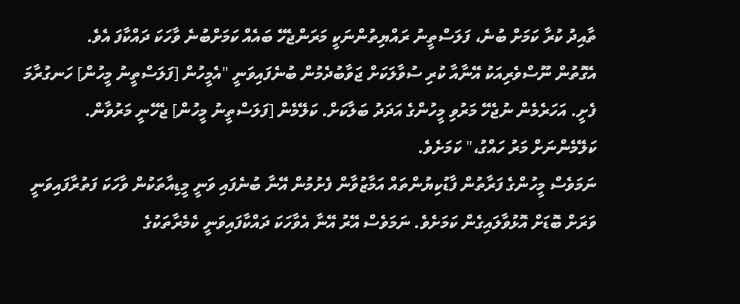ތާއިދު ކުރާ ކަމަށް ބުނެ، ފަލަސްތީނު ރައްޔިތުންނަކީ މަރަންޖެހޭ ބައެއް ކަމަށްބުނެ ވާހަކަ ދައްކާފަ އެވެ.
އެގޮތުން ނޫސްވެރިއަކު އޭނާއާ ކުރި ސުވާލަކަށް ޖަވާބުދެމުން ބުނެފައިވަނީ "އެމީހުން [ފަލަސްތީނު މީހުން] ހަނގުރާމަ ފެށީ. އަހަރެމެން ނުޖެހޭ މަރުވި މީހުންގެ އަދަދު ބަލާކަށް. ކަލޭމެން [ފަލަސްތީނު މީހުން] ޖެހޭނީ މަރުވާން. ކަލޭމެންނަށް މަރު ހައްގު،" ކަމަށެވެ.
ނަމަވެސް މީހުންގެ ފަރާތުން ފާޑުކިޔުންތައް އަމާޒުވާން ފެށުމުން އޭނާ ބުނެފައި ވަނީ މީޑިއާތަކުން ވާހަކަ ފަތުރާފައިވަނީ ވަރަށް ބޮޑަށް އޮޅުވާލައިގެން ކަމަށެވެ. ނަމަވެސް އޭރު އޭނާ އެވާހަކަ ދައްކާފައިވަނީ ކެމެރާތަކުގެ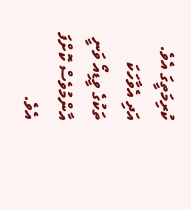ކުރިމަތީގަ އެވެ. އަދި އެވާހަކަ ތަކުގެ ވީޑިއޯ ވަނީ އާންމުވެސް ކޮށްފަ އެވެ.